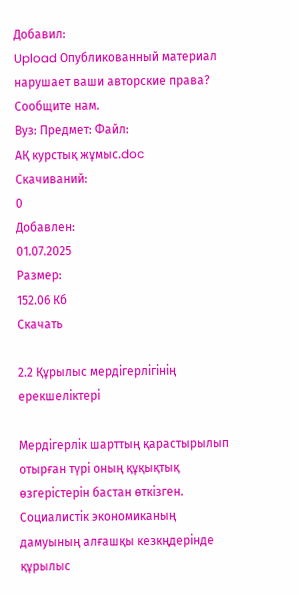Добавил:
Upload Опубликованный материал нарушает ваши авторские права? Сообщите нам.
Вуз: Предмет: Файл:
АҚ курстық жұмыс.doc
Скачиваний:
0
Добавлен:
01.07.2025
Размер:
152.06 Кб
Скачать

2.2 Құрылыс мердігерлігінің ерекшеліктері

Мердігерлік шарттың қарастырылып отырған түрі оның құқықтық өзгерістерін бастан өткізген. Социалистік экономиканың дамуының алғашқы кезкңдерінде құрылыс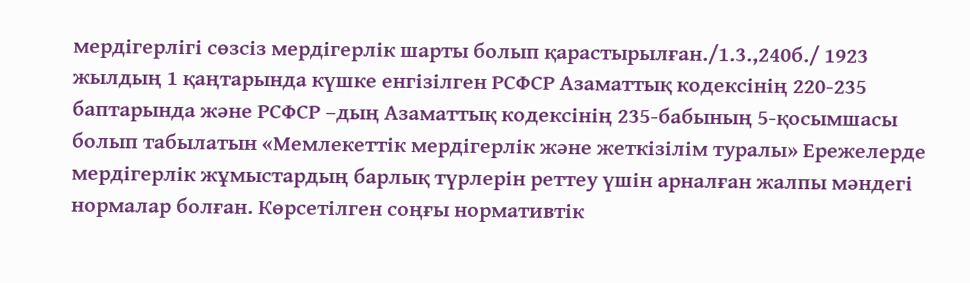мердігерлігі сөзсіз мердігерлік шарты болып қарастырылған./1.3.,240б./ 1923 жылдың 1 қаңтарында күшке енгізілген РСФСР Азаматтық кодексінің 220-235 баптарында және РСФСР –дың Азаматтық кодексінің 235-бабының 5-қосымшасы болып табылатын «Мемлекеттік мердігерлік және жеткізілім туралы» Ережелерде мердігерлік жұмыстардың барлық түрлерін реттеу үшін арналған жалпы мәндегі нормалар болған. Көрсетілген соңғы нормативтік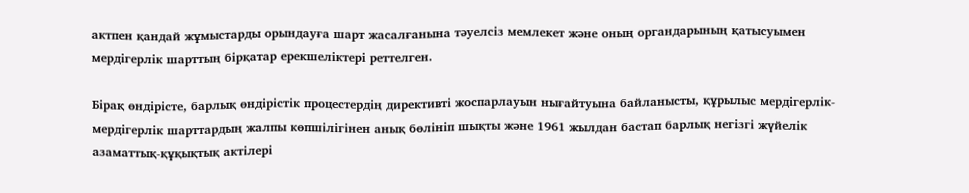актпен қандай жұмыстарды орындауға шарт жасалғанына тәуелсіз мемлекет және оның органдарының қатысуымен мердігерлік шарттың бірқатар ерекшеліктері реттелген.

Бірақ өндірісте, барлық өндірістік процестердің директивті жоспарлауын нығайтуына байланысты, құрылыс мердігерлік-мердігерлік шарттардың жалпы көпшілігінен анық бөлініп шықты және 1961 жылдан бастап барлық негізгі жүйелік азаматтық-құқықтық актілері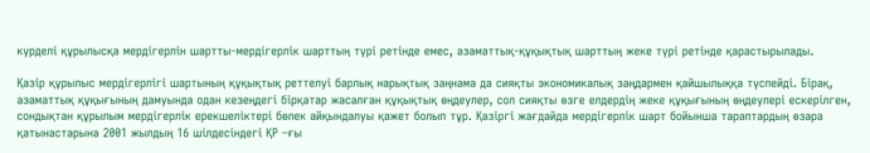күрделі құрылысқа мердігерлін шартты-мердігерлік шарттың түрі ретінде емес, азаматтық-құқықтық шарттың жеке түрі ретінде қарастырылады.

Қазір құрылыс мердігерлігі шартының құқықтық реттелуі барлық нарықтық заңнама да сияқты экономикалық заңдармен қайшылыққа түспейді. Бірақ, азаматтық құқығының дамуында одан кезеңдегі бірқатар жасалған құқықтық өңдеулер, сол сияқты өзге елдердің жеке құқығының өңдеулері ескерілген, сондықтан құрылым мердігерлік ерекшеліктері бөлек айқындалуы қажет болып тұр. Қазіргі жағдайда мердігерлік шарт бойынша тараптардың өзара қатынастарына 2001 жылдың 16 шілдесіндегі ҚР –ғы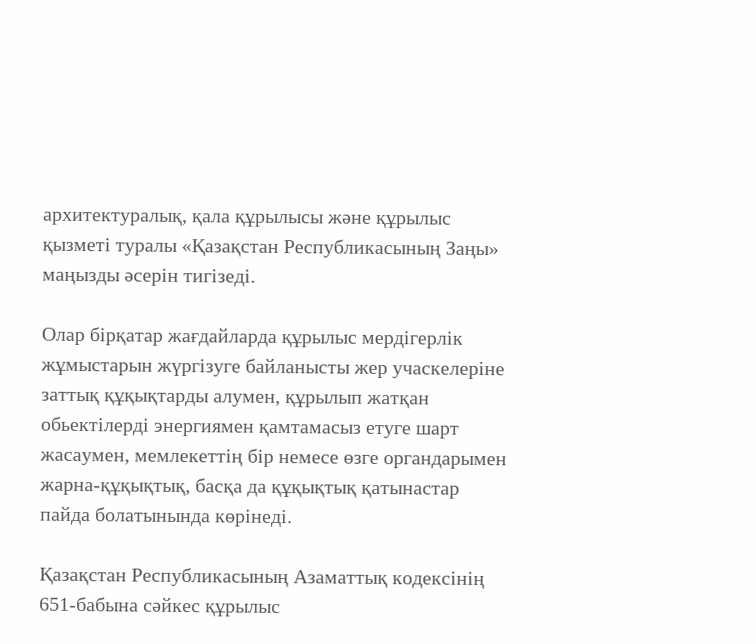архитектуралық, қала құрылысы және құрылыс қызметі туралы «Қазақстан Республикасының Заңы» маңызды әсерін тигізеді.

Олар бірқатар жағдайларда құрылыс мердігерлік жұмыстарын жүргізуге байланысты жер учаскелеріне заттық құқықтарды алумен, құрылып жатқан обьектілерді энергиямен қамтамасыз етуге шарт жасаумен, мемлекеттің бір немесе өзге органдарымен жарна-құқықтық, басқа да құқықтық қатынастар пайда болатынында көрінеді.

Қазақстан Республикасының Азаматтық кодексінің 651-бабына сәйкес құрылыс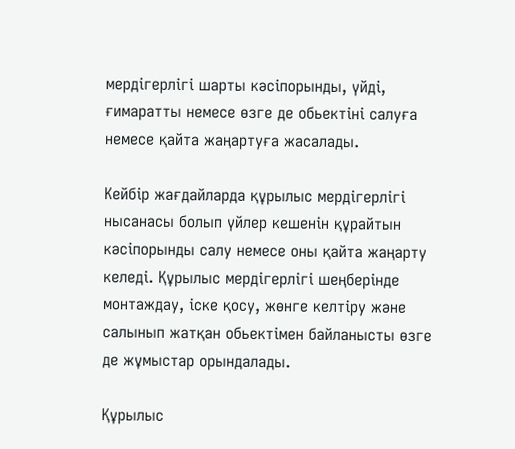мердігерлігі шарты кәсіпорынды, үйді, ғимаратты немесе өзге де обьектіні салуға немесе қайта жаңартуға жасалады.

Кейбір жағдайларда құрылыс мердігерлігі нысанасы болып үйлер кешенін құрайтын кәсіпорынды салу немесе оны қайта жаңарту келеді. Құрылыс мердігерлігі шеңберінде монтаждау, іске қосу, жөнге келтіру және салынып жатқан обьектімен байланысты өзге де жұмыстар орындалады.

Құрылыс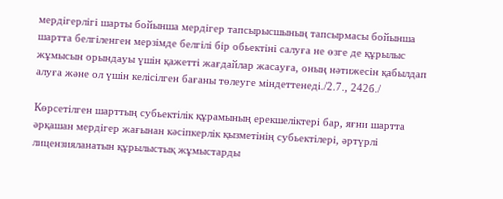мердігерлігі шарты бойынша мердігер тапсырысшының тапсырмасы бойынша шартта белгіленген мерзімде белгілі бір обьектіні салуға не өзге де құрылыс жұмысын орындауы үшін қажетті жағдайлар жасауға, оның нәтижесін қабылдап алуға және ол үшін келісілген бағаны төлеуге міндеттенеді./2.7., 242б./

Көрсетілген шарттың субьектілік құрамының ерекшеліктері бар, яғни шартта әрқашан мердігер жағынан кәсіпкерлік қызметінің субьектілері, әртүрлі лицензияланатын құрылыстық жұмыстарды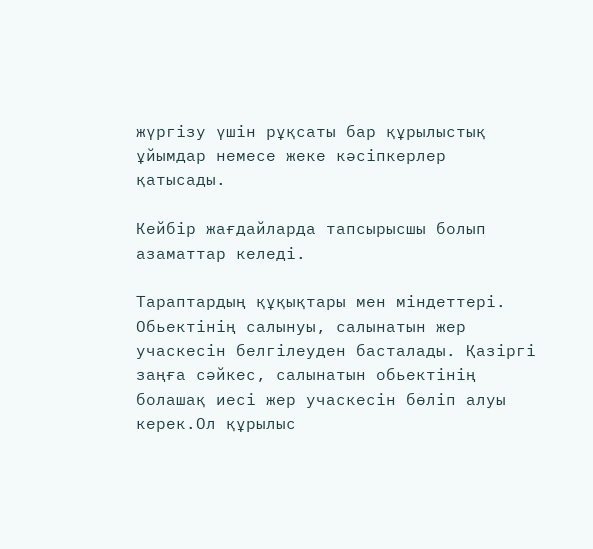жүргізу үшін рұқсаты бар құрылыстық ұйымдар немесе жеке кәсіпкерлер қатысады.

Кейбір жағдайларда тапсырысшы болып азаматтар келеді.

Тараптардың құқықтары мен міндеттері. Обьектінің салынуы, салынатын жер учаскесін белгілеуден басталады. Қазіргі заңға сәйкес, салынатын обьектінің болашақ иесі жер учаскесін бөліп алуы керек.Ол құрылыс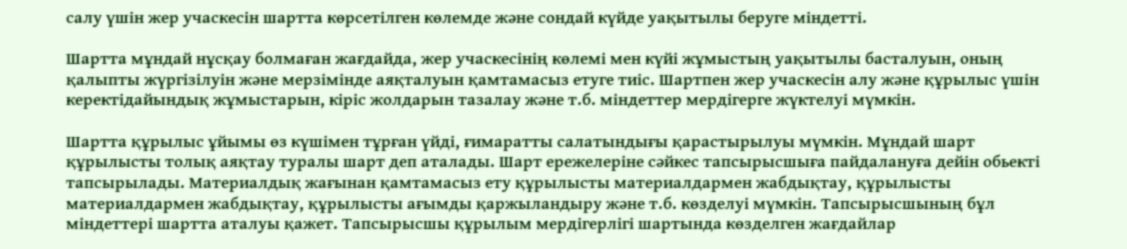салу үшін жер учаскесін шартта көрсетілген көлемде және сондай күйде уақытылы беруге міндетті.

Шартта мұндай нұсқау болмаған жағдайда, жер учаскесінің көлемі мен күйі жұмыстың уақытылы басталуын, оның қалыпты жүргізілуін және мерзімінде аяқталуын қамтамасыз етуге тиіс. Шартпен жер учаскесін алу және құрылыс үшін керектідайындық жұмыстарын, кіріс жолдарын тазалау және т.б. міндеттер мердігерге жүктелуі мүмкін.

Шартта құрылыс ұйымы өз күшімен тұрған үйді, ғимаратты салатындығы қарастырылуы мүмкін. Мұндай шарт құрылысты толық аяқтау туралы шарт деп аталады. Шарт ережелеріне сәйкес тапсырысшыға пайдалануға дейін обьекті тапсырылады. Материалдық жағынан қамтамасыз ету құрылысты материалдармен жабдықтау, құрылысты материалдармен жабдықтау, құрылысты ағымды қаржыландыру және т.б. көзделуі мүмкін. Тапсырысшының бұл міндеттері шартта аталуы қажет. Тапсырысшы құрылым мердігерлігі шартында көзделген жағдайлар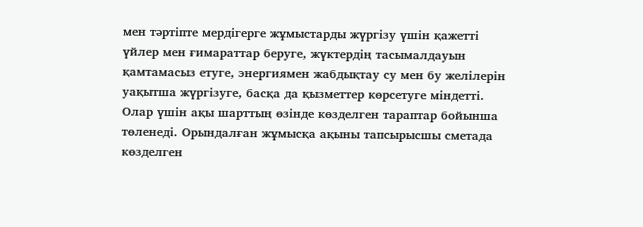мен тәртіпте мердігерге жұмыстарды жүргізу үшін қажетті үйлер мен ғимараттар беруге, жүктердің тасымалдауын қамтамасыз етуге, энергиямен жабдықтау су мен бу желілерін уақытша жүргізуге, басқа да қызметтер көрсетуге міндетті. Олар үшін ақы шарттың өзінде көзделген тараптар бойынша төленеді. Орындалған жұмысқа ақыны тапсырысшы сметада көзделген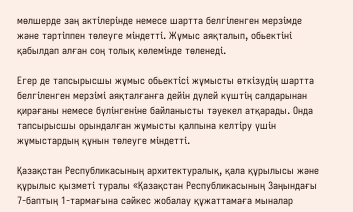мөлшерде заң актілерінде немесе шартта белгіленген мерзімде және тәртіппен төлеуге міндетті. Жұмыс аяқталып, обьектіні қабылдап алған соң толық көлемінде төленеді.

Егер де тапсырысшы жұмыс обьектісі жұмысты өткізудің шартта белгіленген мерзімі аяқталғанға дейін дүлей күштің салдарынан қирағаны немесе бүлінгеніне байланысты тәуекел атқарады. Онда тапсырысшы орындалған жұмысты қалпына келтіру үшін жұмыстардың құнын төлеуге міндетті.

Қазақстан Республикасының архитектуралық, қала құрылысы және құрылыс қызметі туралы «Қазақстан Республикасының Заңындағы 7-баптың 1-тармағына сәйкес жобалау құжаттамаға мыналар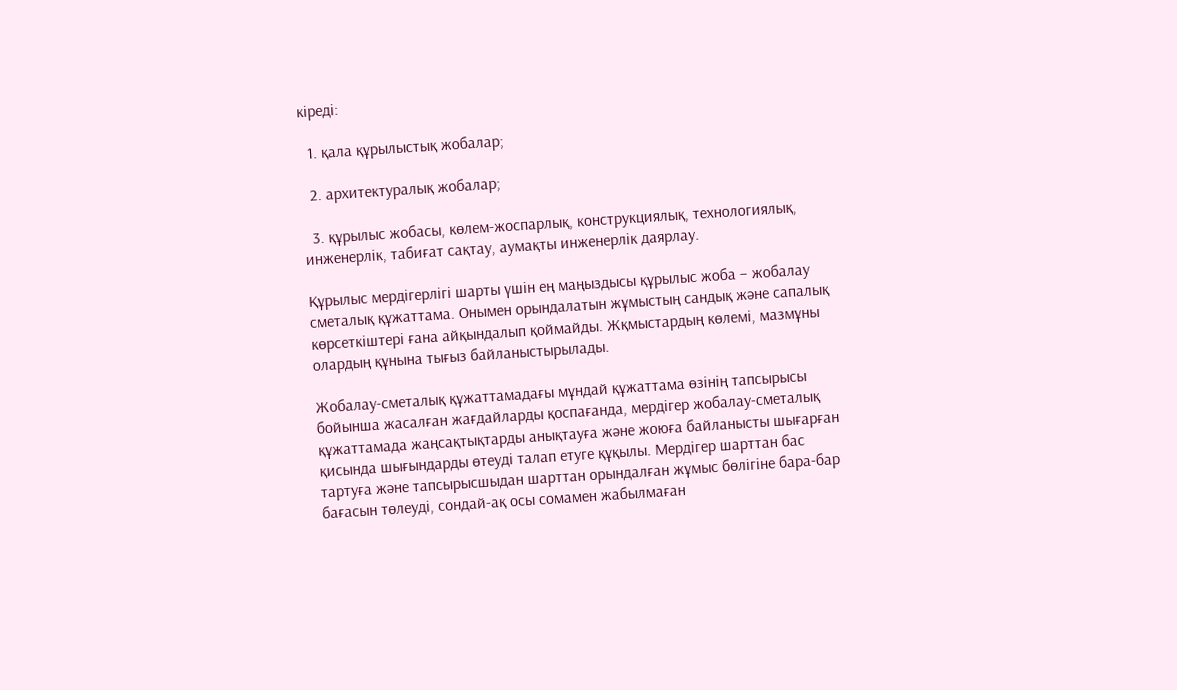кіреді:

  1. қала құрылыстық жобалар;

  2. архитектуралық жобалар;

  3. құрылыс жобасы, көлем-жоспарлық, конструкциялық, технологиялық, инженерлік, табиғат сақтау, аумақты инженерлік даярлау.

Құрылыс мердігерлігі шарты үшін ең маңыздысы құрылыс жоба – жобалау сметалық құжаттама. Онымен орындалатын жұмыстың сандық және сапалық көрсеткіштері ғана айқындалып қоймайды. Жқмыстардың көлемі, мазмұны олардың құнына тығыз байланыстырылады.

Жобалау-сметалық құжаттамадағы мұндай құжаттама өзінің тапсырысы бойынша жасалған жағдайларды қоспағанда, мердігер жобалау-сметалық құжаттамада жаңсақтықтарды анықтауға және жоюға байланысты шығарған қисында шығындарды өтеуді талап етуге құқылы. Мердігер шарттан бас тартуға және тапсырысшыдан шарттан орындалған жұмыс бөлігіне бара-бар бағасын төлеуді, сондай-ақ осы сомамен жабылмаған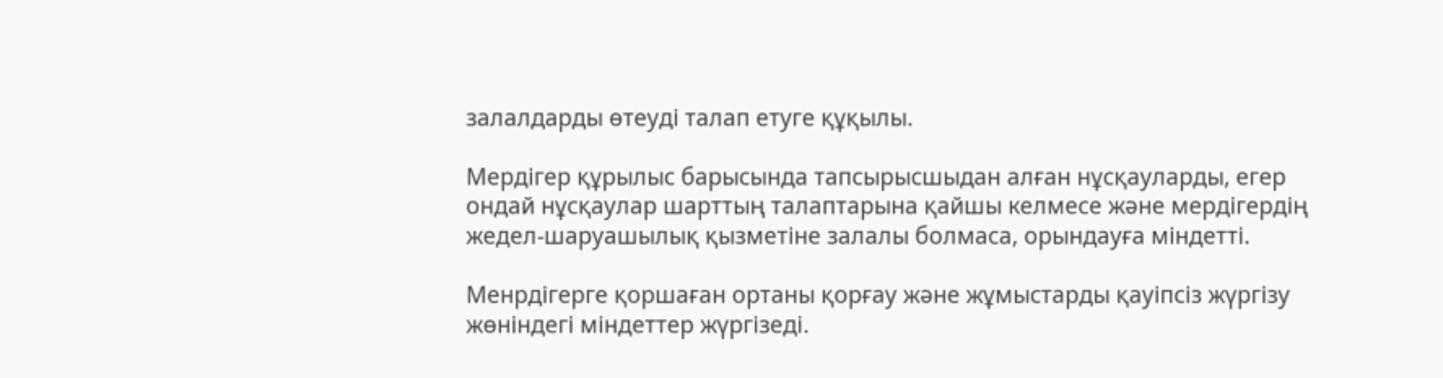залалдарды өтеуді талап етуге құқылы.

Мердігер құрылыс барысында тапсырысшыдан алған нұсқауларды, егер ондай нұсқаулар шарттың талаптарына қайшы келмесе және мердігердің жедел-шаруашылық қызметіне залалы болмаса, орындауға міндетті.

Менрдігерге қоршаған ортаны қорғау және жұмыстарды қауіпсіз жүргізу жөніндегі міндеттер жүргізеді.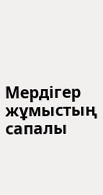Мердігер жұмыстың сапалы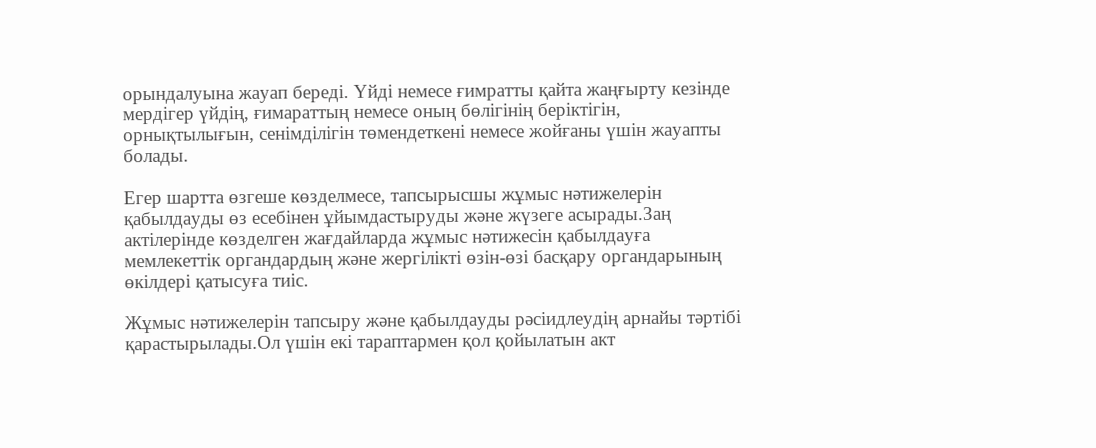орындалуына жауап береді. Үйді немесе ғимратты қайта жаңғырту кезінде мердігер үйдің, ғимараттың немесе оның бөлігінің беріктігін, орнықтылығын, сенімділігін төмендеткені немесе жойғаны үшін жауапты болады.

Егер шартта өзгеше көзделмесе, тапсырысшы жұмыс нәтижелерін қабылдауды өз есебінен ұйымдастыруды және жүзеге асырады.Заң актілерінде көзделген жағдайларда жұмыс нәтижесін қабылдауға мемлекеттік органдардың және жергілікті өзін-өзі басқару органдарының өкілдері қатысуға тиіс.

Жұмыс нәтижелерін тапсыру және қабылдауды рәсіидлеудің арнайы тәртібі қарастырылады.Ол үшін екі тараптармен қол қойылатын акт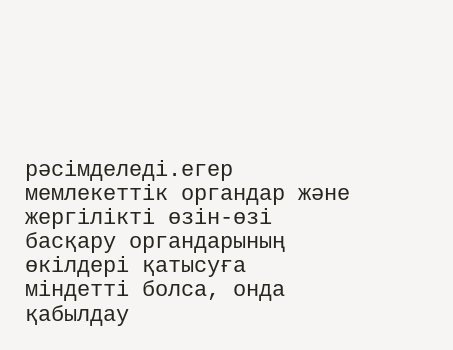рәсімделеді.егер мемлекеттік органдар және жергілікті өзін-өзі басқару органдарының өкілдері қатысуға міндетті болса, онда қабылдау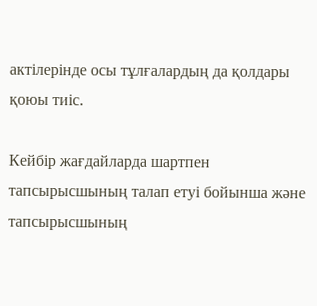актілерінде осы тұлғалардың да қолдары қоюы тиіс.

Кейбір жағдайларда шартпен тапсырысшының талап етуі бойынша және тапсырысшының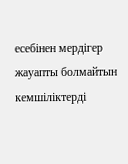есебінен мердігер жауапты болмайтын кемшіліктерді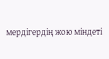мердігердің жою міндеті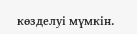көзделуі мүмкін.